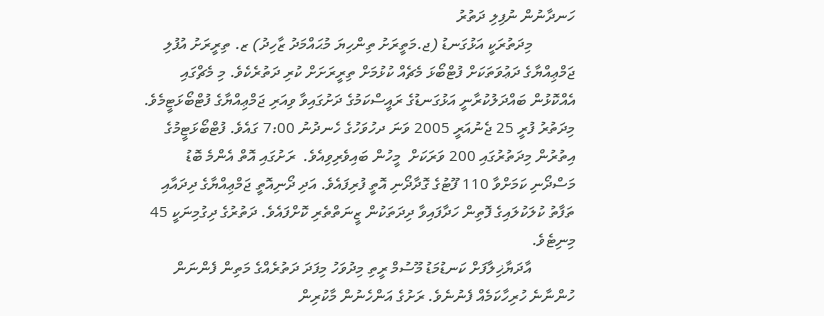ހަނދާނުން ނުފިލި ދަތުރު
           މިދަތުރަކީ އަޅުގަނޑު (ޖ.މަތީރަށު ތިންހިޔަ މުޙައްމަދު ޒާހިދު) ޒ. ތިރީރަށު އުފުލި ޖަމްޢިއްޔާގެ ދަޢުވަތަކަށް ފުޓްބޯޅަ މެޗެއް ކުޅުމަށް ތިރީރަށަށް ކުރި ދަތުރެކެވެ. މި މެޗްގައި އެއްކޮޅުން ބައްދަލުކުރާނީ އަޅުގަނޑުގެ ރައީސްކަމުގެ ދަށުގައިވާ ވިއަރި ޖަމްޢިއްޔާގެ ފުޓްބޯޅަޓީމެވެ. މިދަތުރު ފުރީ 25 ޖެނުއަރީ 2005 ވަނަ ދހުވަހުގެ ހެނދުނު 7:00 ގައެވެ. ފުޓްބޯޅަޓީމުގެ އިތުރުން މިދަތުރުގައި 200 ވަރަކަށް  މީހުން ބައިވެރިވިއެވެ.  ރަށުގައި އޮތް އެންމެ ބޮޑު މަސްދޯނި ކަމަށްވާ 110 ފޫޓުގެ ގޮދާދޯނި އޮތީ ފުރިފައެވެ. އަދި ދޯނިއޮތީ ޖަމްޢިއްޔާގެ ދިދައާއި ތަފާތު ކުލަކުލައިގެ ފޮތިން ހަދާފައިވާ ދިދަތަކުން ޒީނަތްތެރި ކޮށްފައެވެ. ދަތުރުގެ ދިގުމިނަކީ 45 މިނިޓެވެ.
           އާދަޔާޚިލާފަށް ކަނޑުމަޑު މޫސުމް ރީތި މިދުވަހު މިފަދަ ދަތުރެއްގެ މަތިން ފެންނަން ހުންނާނެ ހުރިހާކަމެއް ފެނުނެވެ. ރަށުގެ އަންހެނުން މާކުރިން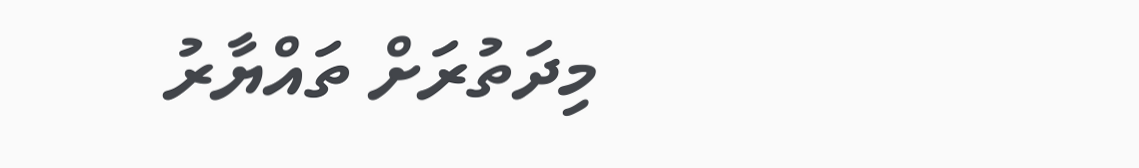މިދަތުރަށް ތައްޔާރު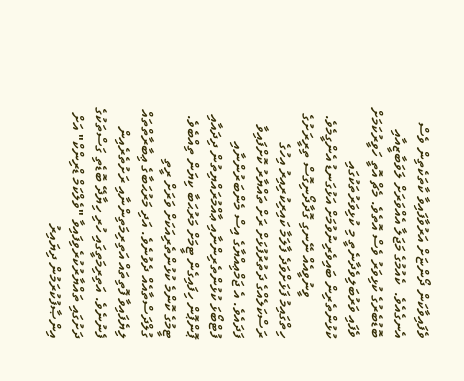ވެފައިވާކަން ދޯންޏަށް އަރުވާފައިވާ ކާތަކެތިން ވެސް އެނގެއެވެ.  ކެއުމުގެ މަޖަލާ އެއްވަރަށް ލަވަބާޒީއާއި ބޮޑުބެރުގެ ކުޅިވަރު ވެސް އޮތެވެ. މެޗް އޮތީ ހަވީރުކަމަށް ވެފައި ވަރުބަލިވެދާނެތީ މި ކުޅިވަރުތަކުގައި ކުޅުންތެރިން ބައިވެރިނުވުމަށް އަޅުގަނޑު އެންގީމެވެ.
           ވީނުވީއެއް ނޭނގި ގޮދާދޯނިގޮސް ތިރީރަށުގެ ހިތްގައިމު ފަޅަށްވަދެ ފާލަމާ ކައިރިކުރިއިރު އިހުގެ ރަސްކަލެއްގެ ދަތުރުފުޅަށް ރަށް ތައްޔާރު ކޮށްފައިވާ ފަދައެވެ. އެ ޖަމްޢިއްޔާގެ އިސް މެންބަރުންނާއި ފުޓްބޯޅަ ކުޅުންތެރިންނާއި ޢާއްމުރައްޔިތުން ދިދައާއި ޕޮންޕޮން ހިފައިގެން ޓީމަށް މަރުޙަބާ ކިޔަން ތިއްބެވެ.  ޓީމުގެ ކޮންމެ ކުޅުންތެރިއަކަށް ވަރަށް ރީތި ގުލްދަސްތާއެއް ދެވުނެވެ. އަދި މަރުޙަބާގެ ޢިބާރާތްތައް ލިޔެފައިވާ ފޮތިތައް އަތިރިމަތިންނާއި ރަށުތެރެއިން ފެނުނެވެ. އަތިރިމަތީގައި ހުރި ހިޔާދޭ ބޮޑެތި ގަސްތަކުގެ ދަށުގައި ތައްޔާރުކުރެވިފައިވާ "ވެލްކަމް ޑްރިންކް" އަށް އިންޞާފުކުރަމުން ދިޔައިރު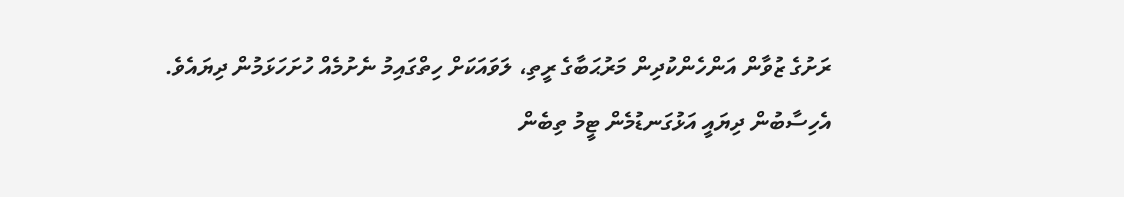ރަށުގެ ޒުވާން އަންހެންކުދިން މަރުޙަބާގެ ރީތި، ލަވައަކަށް ހިތްގައިމު ނެށުމެއް ހުށަހަޅަމުން ދިޔައެވެ.    އެހިސާބުން ދިޔައީ އަޅުގަނޑުމެން ޓީމު ތިބެން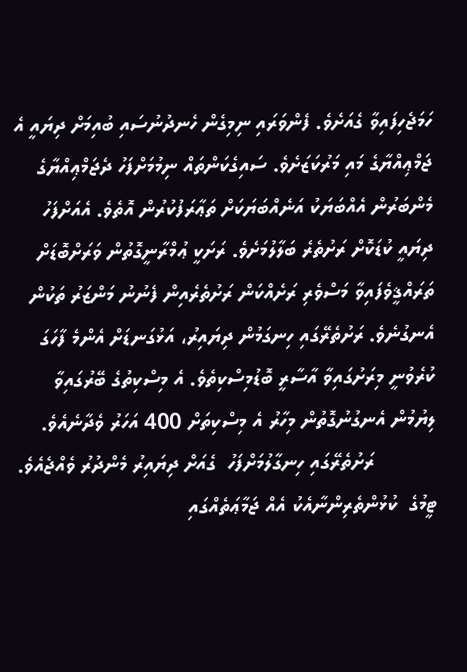ހަމަޖެހިފައިވާ ގެއަށެވެ. ފެންވަރައި ނިމިގެން ހެނދުނުސައި ބުއިމަށް ދިޔައީ އެ ޖަމްޢިއްޔާގެ މައި މަރުކަޒަށެވެ. ސައިގެކަންތައް ނިމުމަށްފަހު ދެޖަމްޢިއްޔާގެ މެންބަރުން އެއްބަޔަކު އަނެއްބަޔަކަށް ތަޢާރަފުކުރުން އޮތެވެ. އެއަށްފަހު ދިޔައީ ކުޑަކޮށް ރަށުތެރެ ބަލާލުމަށެވެ. ރަށަކީ ޢުމްރާނީގޮތުން ވަރަށްބޮޑަށް ތަރައްޤީވެފައިވާ މަސްވެރި ރަށެއްކަން ރަށުތެރެއިން ފެނުނު މަންޒަރު ތަކުން އެނގުނެވެ. ރަށުތެރޭގައި ހިނގަމުން ދިޔައިރު، އަޅުގަނޑަށް އެންމެ ފާހަގަ ކުރެވުނީ މިރަށުގައިވާ އާސާރީ ބޮޑުމިސްކިތެވެ. އެ މިސްކިތުގެ ބޭރުގައިވާ ލިޔުމުން އެނގުނުގޮތުން މިހާރު އެ މިސްކިތަށް 400 އަހަރު ވެދާނެއެވެ.
           ރަށުތެރޭގައި ހިނގާލުމަށްފަހު  ގެއަށް ދިޔައިރު މެންދުރު ވެއްޖެއެވެ.  ޓީމުގެ  ކުޅުންތެރިންނާއެކު އެއް ޖަމާޢަތެއްގައި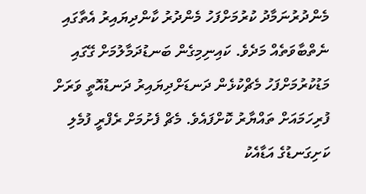މެންދުރުނަމާދު ކުރުމަށްފަހު މެންދުރު ކާންދިޔައިރު އެތާގައި ނެތްބާވަތެއް މަދެވެ. ކައިނިމިގެން ބަނޑުދަމާލުމަށް ގޭގައި މަޑުކުރުމަށްފަހު މެޗްކުޅެން ދަނޑަށްދިޔައިރު ދަނޑުއޮތީ ވަރަށް ފުރިހަމައަށް ތައްޔާރު ކޮށްފައެވެ. މެޗް ފެށުމަށް ރެފްރީ ފުމެލި ކަށިގަނޑުގެ އަޑާއެކު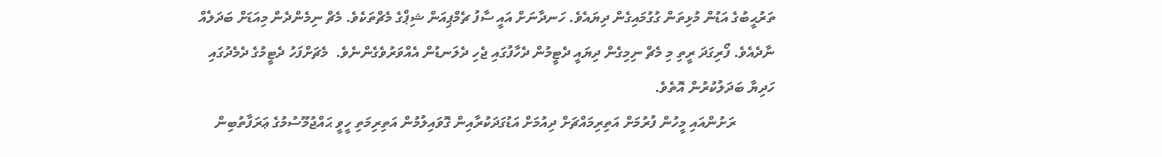ތަރުޙީބުގެ އަޑުން މުޅިތަން ގުގުމައިގެން ދިޔައެވެ. ހަނދާނަށް އައީ ސާފު ޗެމްޕިއަން ޝިޕްގެ މެޗްތަކެވެ. މެޗް ނިމެންދެން މިއަޑަށް ބަދަލެއް ނާދެއެވެ. ފޯރިގަދަ ރީތި މި މެޗް ނިމިގެން ދިޔައީ ދެޓީމުން ދެހާފުގައި ޖެހި ދެލަނޑުން އެއްވަރުވެގެންނެވެ.  މެޗަށްފަހު ދެޓީމުގެ ދެމެދުގައި ހަދިޔާ ބަދަލުކުރުން އޮތެވެ.
           ރަށުންއައި މީހުން ފުރުމަށް އަތިރިމައްޗަށް ދިއުމަށް އަޑުގަދަކުރާއިން ގޮވައިލުމުން އަތިރިމަތި ހީވީ ޙައްޖުމޫސުމުގެ ޢަރަފާތުބިން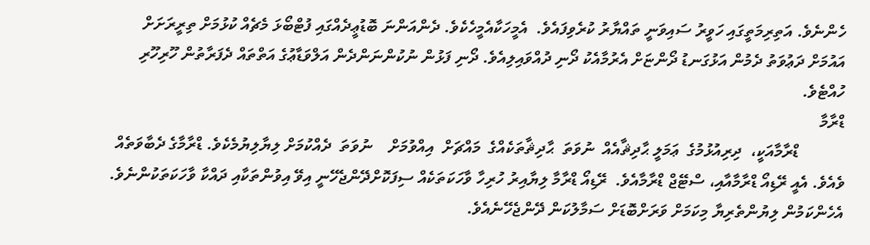ހެންނެވެ. އަތިރިމަތީގައި ހަވީރު ސައިވަނީ ތައްޔާރު ކުރެވިފައެވެ.  އެމީހަކާއެމީހެކެވެ. ދެންއަންނަ ބޮޑުޢީދެއްގައި ފުޓްބޯޅަ މެޗެއް ކުޅުމަށް ތިރީރަށަށް އައުމަށް ދަޢުވަތު ދެމުން އަޅުގަނޑު ދޯންޏަށް އެރުމާއެކު ދޯނި ދުއްވައިލިއެވެ. ދޯނި ފަޅުން ނުކުންނަންދެން އަލްވަޑާޢުގެ އަތްތައް ދެފަރާތުން ހޫރިހޫރި ހުއްޓެވެ.
ޑްރާމާ
           ޑްރާމާއަކީ،  ދިރިއުޅުމުގެ  ޢަމަލީ ޙާދިޘާއެއް  ނުވަތަ  ޙާދިޘާތަކެއްގެ  މައްޗަށް  އިއްވުމަށް    ނުވަތަ  ދެއްކުމަށް ލިޔާލިޔުމެކެވެ. ޑްރާމާގެ ދެބާވަތެއް ވެއެވެ. އެއީ ރޭޑިއޯ ޑްރާމާއާއި، ސްޓޭޖް ޑްރާމާއެވެ.  ރޭޑިއޯ ޑްރާމާ ލިޔާއިރު ހުރިހާ ވާހަކަތަކެއް ސިފަކޮށްދޭންޖެހޭނީ އިވޭ އިވުންތަކާއި ދައްކާ ވާހަކަތަކުންނެވެ. އެހެންކަމުން ލިޔުންތެރިޔާ މިކަމަށް ވަރަށްބޮޑަށް ސަމާލުކަން ދޭންޖެހޭނެއެވެ.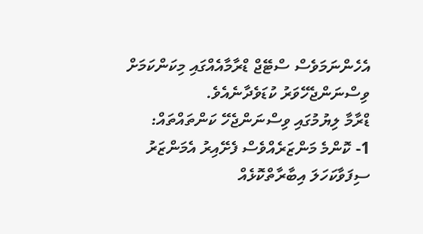އެހެންނަމަވެސް ސްޓޭޖް ޑްރާމާއެއްގައި މިކަންކަމަށް ވިސްނަންޖެހޭވަރު ކުޑަވެދާނެއެވެ.
ޑްރާމާ ލިޔުމުގައި ވިސްނަންޖެހޭ ކަންތައްތައް:
1- ކޮންމެ މަންޒަރެއްވެސް ފެށޭއިރު އެމަންޒަރު ސިފަވާކަހަލަ އިބާރާތްކޮޅެއް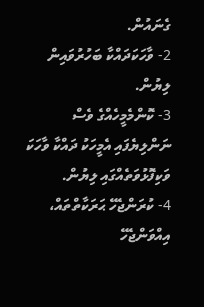ގެނައުން.
2- ވާހަކަދައްކާ ބަހުރުވައިން ލިޔުން.
3- ކޮންމެމީހެއްގެ ވެސް ނަންލިޔެފައި އެމީހަކު ދައްކާ ވާހަކަ ވަކިފޮޅުވަތެއްގައި ލިޔުން.
4- ކުރަންޖެހޭ ޙަރަކާތްތައް، އިއްވަންޖެހޭ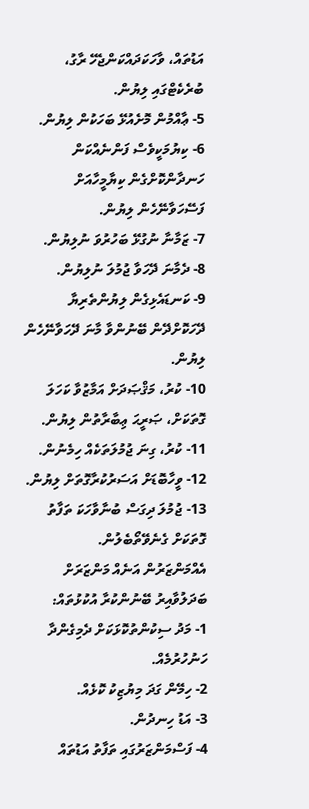އަޑުތައް، ވާހަކަދައްކަންޖެހޭ ރާގު، ބުރެކެޓްގައި ލިޔުން.
5- ޢާއްމުން މޮށެއުޅޭ ބަހަކުން ލިޔުން.
6- ކިޔުމަކީވެސް ފަންނެއްކަން ހަނދާންކޮށްގެން ކިޔާމީހާއަށް ފަސޭހަވާނޭހެން ލިޔުން.
7- ޒަމާނާ ނުގުޅޭ ބަހުރުވަ ނުލިޔުން.
8- ދެމާނަ ދޭހަވާ ޖުމުލަ ނުލިޔުން.
9- ކަނޑައެޅިގެން ލިޔުންތެރިޔާ ދޭހަކޮށްދޭން ބޭނުންވާ މާނަ ދޭހަވާނޭހެން ލިޔުން.
10- ކުރު، މަޤްޞަދަށް އަމާޒުވާ ކަހަލަ ގޮތަކަށް، ޞަރީޙަ ޢިބާރާތުން ލިޔުން.
11- ކުރު، ގިނަ ޖުމުލަތަކެއް ހިމެނުން.
12- ވީހާބޮޑަށް އަސަރުކުރާގޮތަށް ލިޔުން.
13- ޖުމުލަ ދިގަސް ބުނާވާހަކަ ތަފާތު ގޮތަކަށް ގެނެވޭތޯބެލުން.
އެއްމަންޒަރުން އަނެއް މަންޒަރަށް ބަދަލުވާއިރު ބޭނުންކުރާ އުކުޅުތައް:
1- މަދު ސިކުންތުކޮޅަކަށް ދެމިގެންދާ ހަނުހުރުމެއް.
2- ހިމޭން ގަދަ މިޔުޒިކު ކޮޅެއް.
3- އަޑު ހިނދުން.
4- ފަސްމަންޒަރުގައި ތަފާތު އަޑުތައް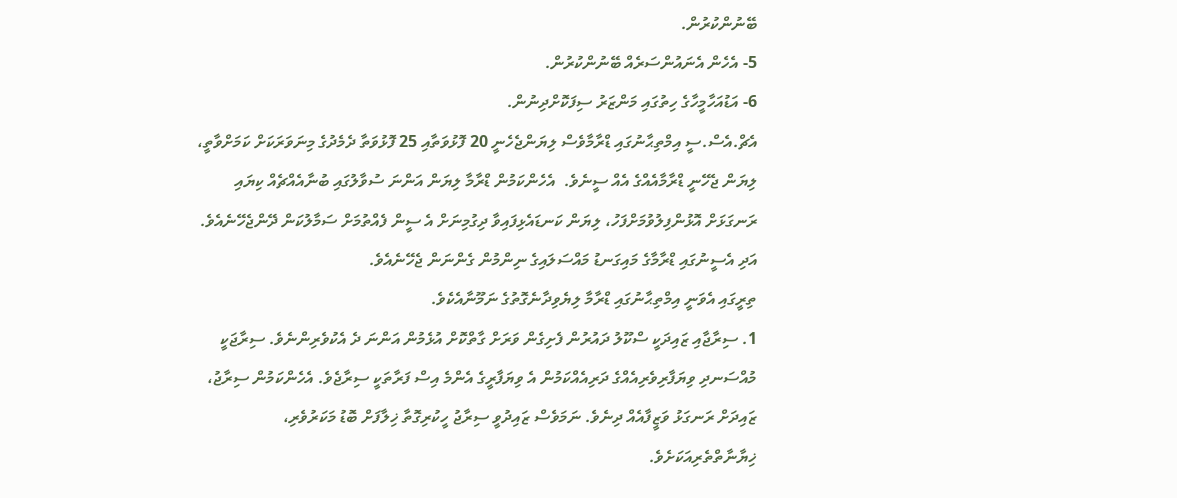ބޭނުންކުރުން.
5- އެހެން އެނައުންސަރެއް ބޭނުންކުރުން.
6- އަޑުއަހާމީހާގެ ހިތުގައި މަންޒަރު ސިފަކޮށްދިނުން.
އެޗް.އެސް.ސީ އިމްތިޙާނުގައި ޑްރާމާވެސް ލިޔަންޖެހެނީ 20 ފޮޅުވަތާއި 25 ފޮޅުވަތާ ދެމެދުގެ މިނަވަރަކަށް ކަމަށްވާތީ، ލިޔަން ޖެހޭނީ ޑްރާމާއެއްގެ އެއް ސީނެވެ.  އެހެންކަމުން ޑްރާމާ ލިޔަން އަންނަ ސުވާލުގައި ބުނާއެއްޗެއް ކިޔައި ރަނގަޅަށް އޮޅުންފިލުވުމަށްފަހު، ލިޔަން ކަނޑައެޅިފައިވާ ދިގުމިނަށް އެ ސީން ފެއްތުމަށް ސަމާލުކަން ދޭންޖެހޭނެއެވެ.  އަދި އެސީނުގައި ޑްރާމާގެ މައިގަނޑު މައްސަލައިގެ ނިންމުން ގެންނަން ޖެހޭނެއެވެ.
ތިރީގައި އެވަނީ އިމްތިޙާނުގައި ޑްރާމާ ލިޔެވިދާނެގޮތުގެ ނަމޫނާއެކެވެ.
1. ސިރާޖާއި ޒައިދަކީ ސްކޫލު ދައުރުން ފެށިގެން ވަރަށް ގާތްކޮށް އުޅެމުން އަންނަ ދެ އެކުވެރިންނެވެ. ސިރާޖަކީ މުއްސަނދި ވިޔަފާރިވެރިއެއްގެ ދަރިއެއްކަމުން އެ ވިޔަފާރީގެ އެންމެ އިސް ފަރާތަކީ ސިރާޖެވެ. އެހެންކަމުން ސިރާޖު، ޒައިދަށް ރަނގަޅު ވަޒީފާއެއް ދިނެވެ. ނަމަވެސް ޒައިދުވީ ސިރާޖު ހީކުރިގޮތާ ޚިލާފަށް ބޮޑު މަކަރުވެރި، ޚިޔާނާތްތެރިއަކަށެވެ.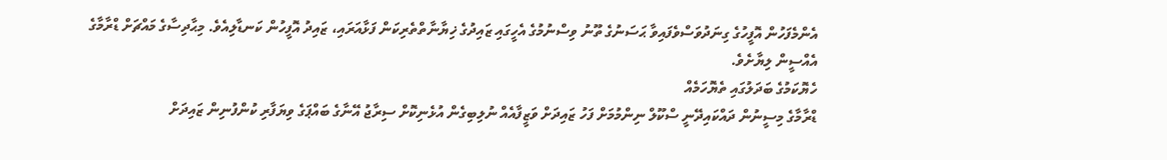އެންމެފަހުން އޮފީހުގެ ގިނަދުވަސްވެފައިވާ ޙަސަނުގެ ތޫނު ވިސްނުމުގެ އެހީގައި ޒައިދުގެ ޚިޔާނާތްތެރިކަން ފަޅާއަރައި، ޒައިދު އޮފީހުން ކަނޑާލިއެވެ. މިޙާދިސާގެ މައްޗަށް ޑްރާމާގެ އެއްސީން ލިޔާށެވެ.
ހެޔޮކަމުގެ ބަދަލުގައި ތެޔޮހަމެއް
ޑްރާމާގެ މިސީނުން ދައްކައިދޭނީ ސްކޫލް ނިންމުމަށް ފަހު ޒައިދަށް ވަޒީފާއެއް ނުލިބިގެން އުޅެނިކޮށް ސިރާޖު އޭނާގެ ބައްޕަގެ ވިޔަފާރި ކުންފުނިން ޒައިދަށް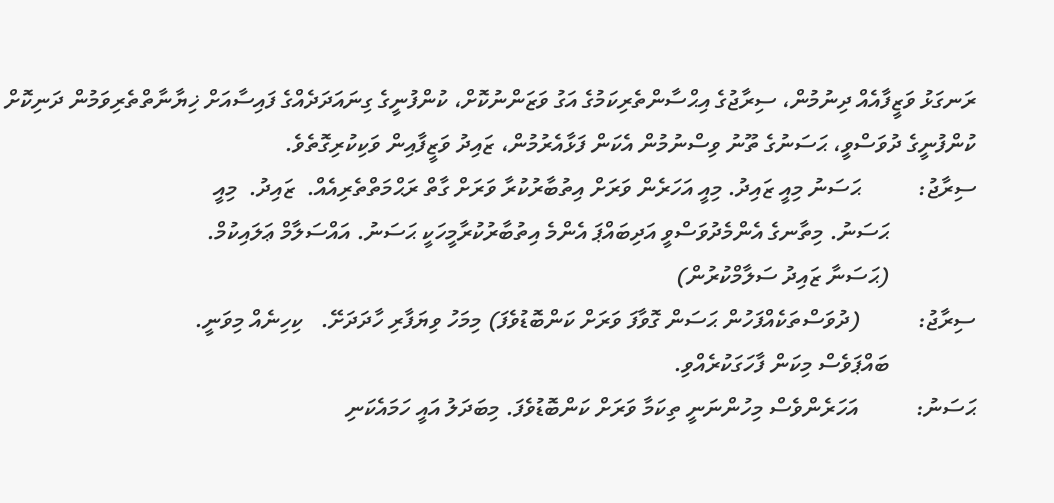ރަނގަޅު ވަޒީފާއެއް ދިނުމުން، ސިރާޖުގެ އިޙްސާންތެރިކަމުގެ އަގު ވަޒަންނުކޮށް، ކުންފުނީގެ ގިނައަދަދެއްގެ ފައިސާއަށް ޚިޔާނާތްތެރިވަމުން ދަނިކޮށް ކުންފުނީގެ ދުވަސްވީ، ޙަސަނުގެ ތޫނު ވިސްނުމުން އެކަން ފަޅާއެރުމުން، ޒައިދު ވަޒީފާއިން ވަކިކުރިގޮތެވެ.
ސިރާޖު:          ޙަސަނު މިއީ ޒައިދު. މިއީ އަހަރެން ވަރަށް އިތުބާރުކުރާ ވަރަށް ގާތް ރަޙްމަތްތެރިއެއް.  ޒައިދު.  މިއީ
               ޙަސަނު. މިތާނގެ އެންމެދުވަސްވީ އަދިބައްޕަ އެންމެ އިތުބާރުކުރާމީހަކީ ޙަސަނު. އައްސަލާމް ޢަލައިކުމް.
               (ޙަސަނާ ޒައިދު ސަލާމްކުރުން)
ސިރާޖު:          (ދުވަސްތަކެއްފަހުން ޙަސަން ގޮވާފަ ވަރަށް ކަންބޮޑުވެފަ) މިމަހު ވިޔަފާރި ހާދަދަށޭ.   ކިހިނެއް މިވަނީ.
               ބައްޕަވެސް މިކަން ފާހަގަކުރެއްވި.
ޙަސަނު:          އަހަރެންވެސް މިހުންނަނީ ތިކަމާ ވަރަށް ކަންބޮޑުވެފަ. މިބަދަލު އައީ ހަމައެކަނި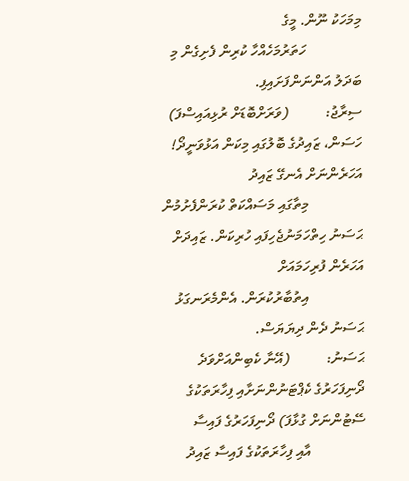މިމަހަކު ނޫން. މީގެ
               ހަތަރުމަހެއްހާ ކުރިން ފެށިގެން މި ބަދަލު އަންނަންފަށައިފި.
ސިރާޖު:          (ވަރަށްބޮޑަށް ރުޅިއައިސްފަ) ހަސަން، ޒައިދުގެ ބޮލުގައި މިކަން އަޅުވަނީދޯ! އަހަރެންނަށް އެނގޭ ޒައިދު
               މިތާގައި މަސައްކަތް ކުރަންފެށުމުން ޙަސަނު ހިތްހަމަނުޖެހިފައި ހުރިކަން. ޒައިދަށް އަހަރެން ފުރިހަމައަށް
               އިތުބާރުކުރަން. އެންމެރަނގަޅު ޙަސަނު ދެން ދިޔަޔަސް.
ޙަސަނު:          (އޭނާ ކެބިންއަށްވަދެ ދޯނިފަހަރުގެ ކެޕްޓަނުންނަށާއި ފިހާރަތަކުގެ ސޭޓުންނަށް ގުޅާފަ) ދޯނިފަހަރުގެ ފައިސާ
               އާއި ފިހާރަތަކުގެ ފައިސާ ޒައިދު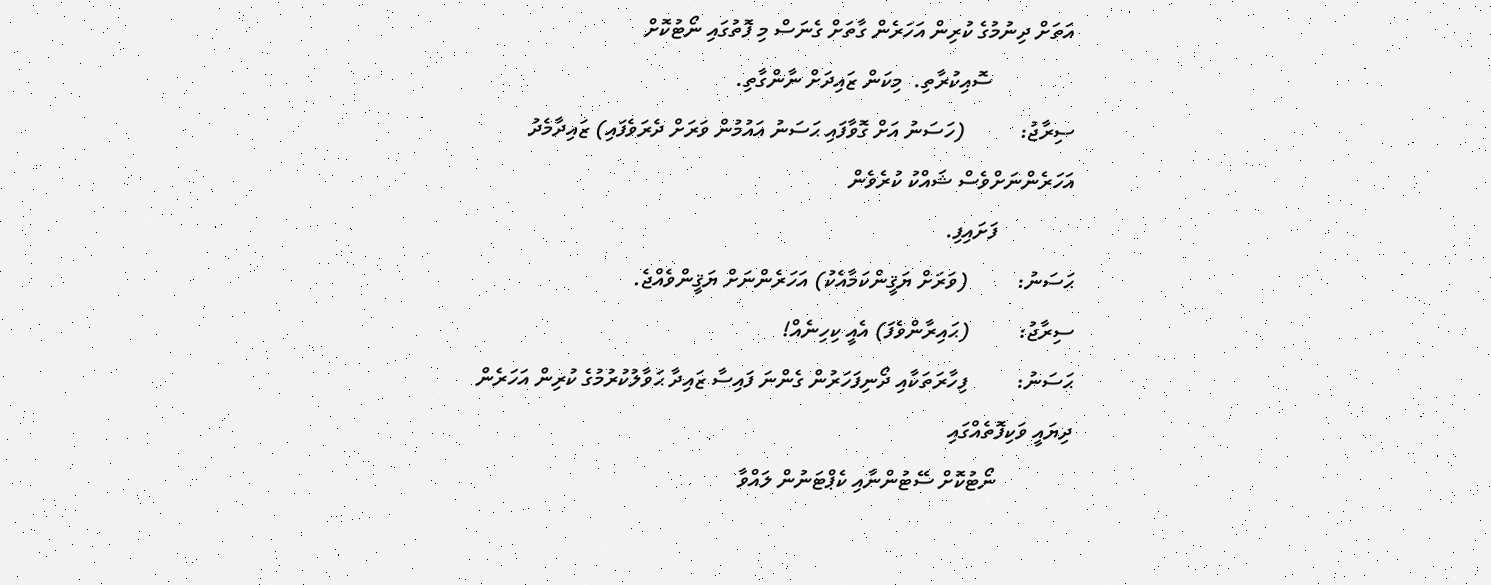އަތަށް ދިނުމުގެ ކުރިން އަހަރެން ގާތަށް ގެނަސް މި ފޮތުގައި ނޯޓުކޮށް
               ސޮއިކުރާތި.  މިކަން ޒައިދަށް ނާންގާތި.
ސިރާޖު:          (ހަސަނު އަށް ގޮވާފައި ޙަސަނު އައުމުން ވަރަށް ދެރަވެފައި) ޒައިދާމެދު އަހަރެންނަށްވެސް ޝައްކު ކުރެވެން
              ފަށައިފި.
ޙަސަނު:         (ވަރަށް ޔަޤީންކަމާއެކު) އަހަރެންނަށް ޔަޤީންވެއްޖެ.
ސިރާޖު:         (ޙައިރާންވެފަ) އެއީ ކިހިނެއް!
ޙަސަނު:         ފިހާރަތަކާއި ދޯނިފަހަރުން ގެންނަ ފައިސާ ޒައިދާ ޙަވާލުކުރުމުގެ ކުރިން އަހަރެން ދިޔައީ ވަކިފޮތެއްގައި
              ނޯޓުކޮށް ސޭޓުންނާއި ކެޕްޓަނުން ލައްވާ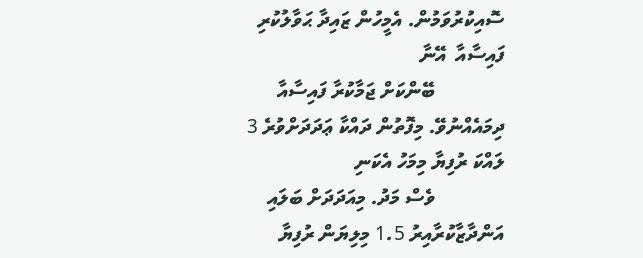ސޮއިކުރުވަމުން. އެމީހުން ޒައިދާ ޙަވާލުކުރި ފައިސާއާ  އޭނާ
              ބޭންކަށް ޖަމާކުރާ ފައިސާއާ ދިމައެއްނުވޭ. މިފޮތުން ދައްކާ ޢަދަދަށްވުރެ 3 ލައްކަ ރުފިޔާ މިމަހު އެކަނި
              ވެސް މަދު. މިއަދަދަށް ބަލައި އަންދާޒާކުރާއިރު 1.5 މިލިޔަން ރުފިޔާ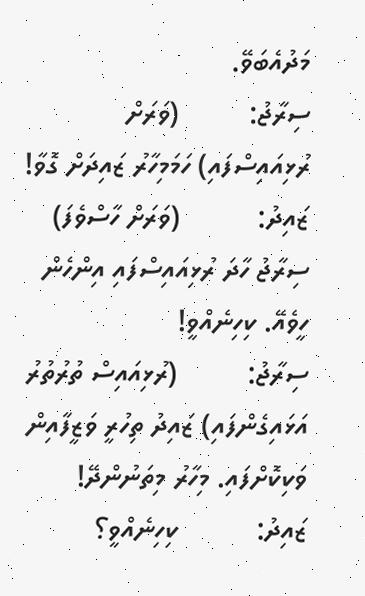މަދުއެބަވޭ.
ސިރާޖު:         (ވަރަށް ރުޅިއައިސްފައި) ހަމަމިހާރު ޒައިދަށް ގޮވާ!
ޒައިދު:          (ވަރަށް ހާސްވެފަ) ސިރާޖު ހާދަ ރުޅިއައިސްފައި އިންހެން ހީވެއޭ. ކިހިނެއްވީ!
ސިރާޖު:         (ރުޅިއައިސް ތުރުތުރު އަޅައިގެންފައި) ޒައިދު ތިހުރީ ވަޒީފާއިން ވަކިކޮށްފައި. މިހާރު މިތަނުންދޭ!
ޒައިދު:          ކިހިނެއްވީ؟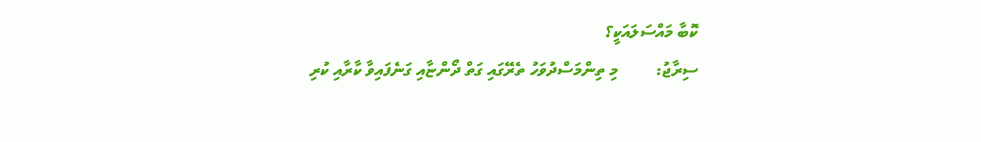ކޮބާ މައްސަލައަކީ؟
ސިރާޖު:         މި ތިންމަސްދުވަހު ތެރޭގައި ގަތް ދޯންޏާއި ގަނެފައިވާ ކާރާއި ކުރި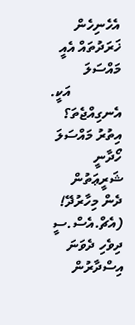އެހެނިހެން ޚަރަދުތައް އެއީ މައްސަލަ
              އަކީ.  އެނގިއްޖެތަ؟ އިތުރު މައްސަލަ ހޯދާނީ ޝަރީޢަތުން ދެން މިހާރުދޭ!
(އެޗް.އެސް.ސީ ދިވެހި ދެވަނަ އިސްދާރުން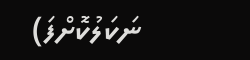ނަކަލުކޮށްފަ)